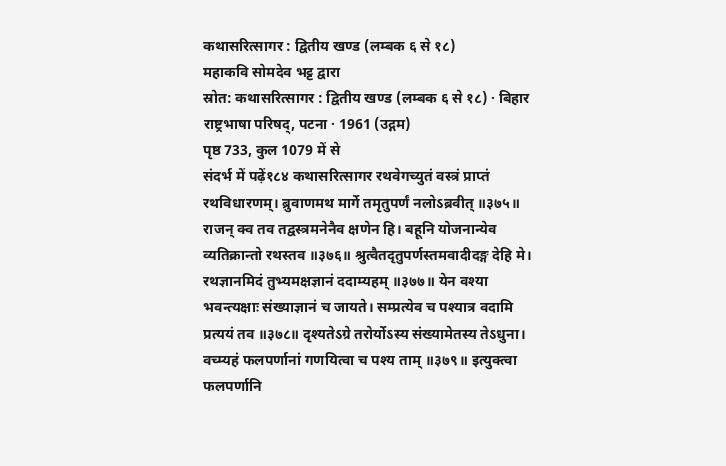कथासरित्सागर : द्वितीय खण्ड (लम्बक ६ से १८)
महाकवि सोमदेव भट्ट द्वारा
स्रोत: कथासरित्सागर : द्वितीय खण्ड (लम्बक ६ से १८) · बिहार राष्ट्रभाषा परिषद्, पटना · 1961 (उद्गम)
पृष्ठ 733, कुल 1079 में से
संदर्भ में पढ़ें१८४ कथासरित्सागर रथवेगच्युतं वस्त्रं प्राप्तं रथविधारणम्। ब्रुवाणमथ मार्गे तमृतुपर्णं नलोऽब्रवीत् ॥३७५॥ राजन् क्व तव तद्वस्त्रमनेनैव क्षणेन हि। बहूनि योजनान्येव व्यतिक्रान्तो रथस्तव ॥३७६॥ श्रुत्वैतदृतुपर्णस्तमवादीदङ्ग देहि मे। रथज्ञानमिदं तुभ्यमक्षज्ञानं ददाम्यहम् ॥३७७॥ येन वश्या भवन्त्यक्षाः संख्याज्ञानं च जायते। सम्प्रत्येव च पश्यात्र वदामि प्रत्ययं तव ॥३७८॥ दृश्यतेऽग्रे तरोर्योऽस्य संख्यामेतस्य तेऽधुना। वच्म्यहं फलपर्णानां गणयित्वा च पश्य ताम् ॥३७९॥ इत्युक्त्वा फलपर्णानि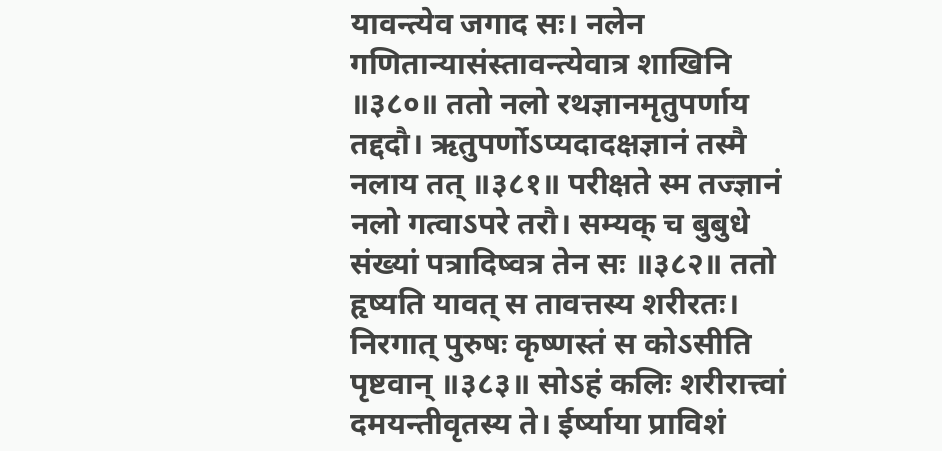यावन्त्येव जगाद सः। नलेन गणितान्यासंस्तावन्त्येवात्र शाखिनि ॥३८०॥ ततो नलो रथज्ञानमृतुपर्णाय तद्ददौ। ऋतुपर्णोऽप्यदादक्षज्ञानं तस्मै नलाय तत् ॥३८१॥ परीक्षते स्म तज्ज्ञानं नलो गत्वाऽपरे तरौ। सम्यक् च बुबुधे संख्यां पत्रादिष्वत्र तेन सः ॥३८२॥ ततो हृष्यति यावत् स तावत्तस्य शरीरतः। निरगात् पुरुषः कृष्णस्तं स कोऽसीति पृष्टवान् ॥३८३॥ सोऽहं कलिः शरीरात्त्वां दमयन्तीवृतस्य ते। ईर्ष्याया प्राविशं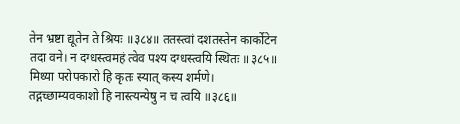तेन भ्रष्टा द्यूतेन ते श्रियः ॥३८४॥ ततस्त्वां दशतस्तेन कार्कोटेन तदा वने। न दग्धस्त्वमहं त्वेव पश्य दग्धस्त्वयि स्थितः ॥३८५॥ मिथ्या परोपकारो हि कृतः स्यात् कस्य शर्मणे। तद्गच्छाम्यवकाशो हि नास्त्यन्येषु न च त्वयि ॥३८६॥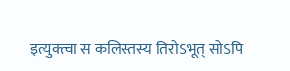इत्युक्त्वा स कलिस्तस्य तिरोऽभूत् सोऽपि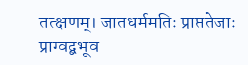तत्क्षणम्। जातधर्ममतिः प्राप्ततेजाः प्राग्वद्बभूव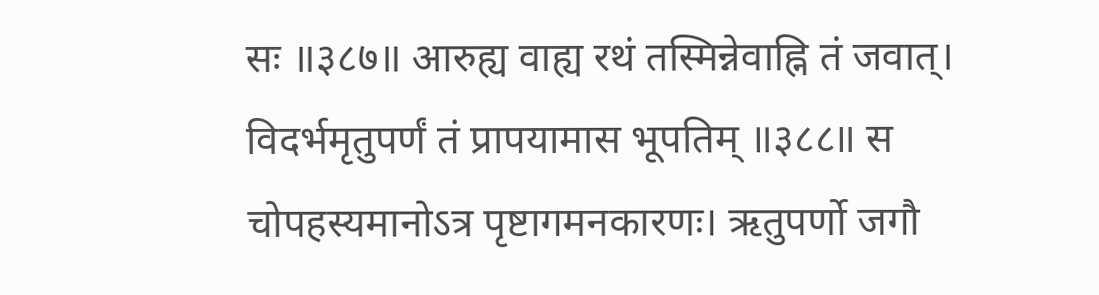सः ॥३८७॥ आरुह्य वाह्य रथं तस्मिन्नेवाह्नि तं जवात्। विदर्भमृतुपर्णं तं प्रापयामास भूपतिम् ॥३८८॥ स चोपहस्यमानोऽत्र पृष्टागमनकारणः। ऋतुपर्णो जगौ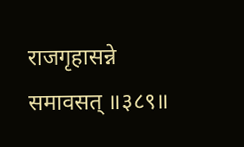राजगृहासन्ने समावसत् ॥३८९॥